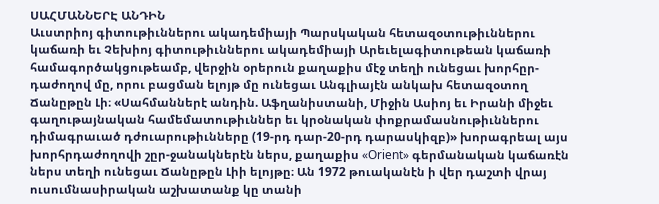ՍԱՀՄԱՆՆԵՐԷ ԱՆԴԻՆ
Աւստրիոյ գիտութիւններու ակադեմիայի Պարսկական հետազօտութիւններու կաճառի եւ Չեխիոյ գիտութիւններու ակադեմիայի Արեւելագիտութեան կաճառի համագործակցութեամբ, վերջին օրերուն քաղաքիս մէջ տեղի ունեցաւ խորհըր-դաժողով մը, որու բացման ելոյթ մը ունեցաւ Անգլիայէն անկախ հետազօտող Ճանըթըն Լի։ «Սահմաններէ անդին. Աֆղանիստանի, Միջին Ասիոյ եւ Իրանի միջեւ գաղութայնական համեմատութիւններ եւ կրօնական փոքրամասնութիւններու դիմագրաւած դժուարութիւնները (19-րդ դար-20-րդ դարասկիզբ)» խորագրեալ այս խորհրդաժողովի շըր-ջանակներէն ներս, քաղաքիս «Orient» գերմանական կաճառէն ներս տեղի ունեցաւ Ճանըթըն Լիի ելոյթը։ Ան 1972 թուականէն ի վեր դաշտի վրայ ուսումնասիրական աշխատանք կը տանի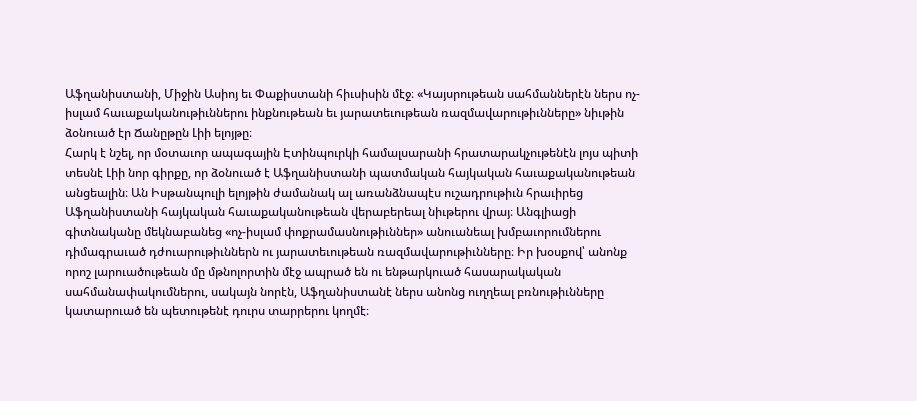Աֆղանիստանի, Միջին Ասիոյ եւ Փաքիստանի հիւսիսին մէջ։ «Կայսրութեան սահմաններէն ներս ոչ-իսլամ հաւաքականութիւններու ինքնութեան եւ յարատեւութեան ռազմավարութիւնները» նիւթին ձօնուած էր Ճանըթըն Լիի ելոյթը։
Հարկ է նշել, որ մօտաւոր ապագային Էտինպուրկի համալսարանի հրատարակչութենէն լոյս պիտի տեսնէ Լիի նոր գիրքը, որ ձօնուած է Աֆղանիստանի պատմական հայկական հաւաքականութեան անցեալին։ Ան Իսթանպուլի ելոյթին ժամանակ ալ առանձնապէս ուշադրութիւն հրաւիրեց Աֆղանիստանի հայկական հաւաքականութեան վերաբերեալ նիւթերու վրայ։ Անգլիացի գիտնականը մեկնաբանեց «ոչ-իսլամ փոքրամասնութիւններ» անուանեալ խմբաւորումներու դիմագրաւած դժուարութիւններն ու յարատեւութեան ռազմավարութիւնները։ Իր խօսքով՝ անոնք որոշ լարուածութեան մը մթնոլորտին մէջ ապրած են ու ենթարկուած հասարակական սահմանափակումներու, սակայն նորէն, Աֆղանիստանէ ներս անոնց ուղղեալ բռնութիւնները կատարուած են պետութենէ դուրս տարրերու կողմէ։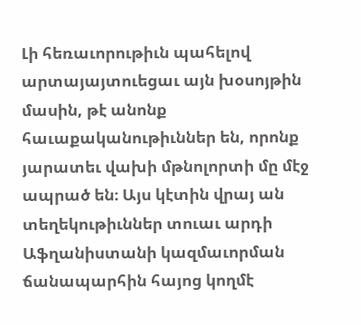Լի հեռաւորութիւն պահելով արտայայտուեցաւ այն խօսոյթին մասին, թէ անոնք հաւաքականութիւններ են, որոնք յարատեւ վախի մթնոլորտի մը մէջ ապրած են։ Այս կէտին վրայ ան տեղեկութիւններ տուաւ արդի Աֆղանիստանի կազմաւորման ճանապարհին հայոց կողմէ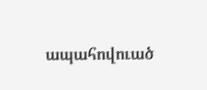ապահովուած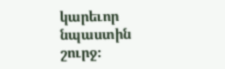կարեւոր նպաստին շուրջ։